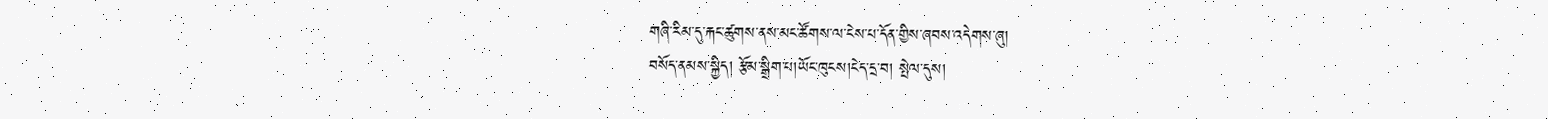གཞི་རིམ་དུ་རྐང་ཚུགས་ནས་མང་ཚོགས་ལ་ངེས་པ་དོན་གྱིས་ཞབས་འདེགས་ཞུ།
བསོད་ནམས་སྐྱིད། རྩོམ་སྒྲིག་པ།ཡོང་ཁུངས།ངེད་དྲ་བ། སྤེལ་དུས།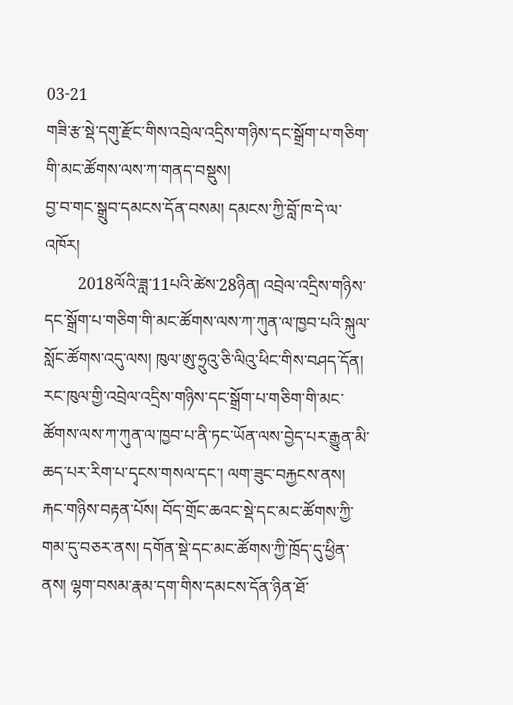03-21
གཟི་རྩ་སྡེ་དགུ་རྫོང་གིས་འབྲེལ་འདྲིས་གཉིས་དང་སྒྲོག་པ་གཅིག་གི་མང་ཚོགས་ལས་ཀ་གནད་བསྡུས།
བྱ་བ་གང་སྒྲུབ་དམངས་དོན་བསམ། དམངས་ཀྱི་བློ་ཁ་དེ་ལ་འཁོར།
        2018ལོའི་ཟླ་11པའི་ཚེས་28ཉིན། འབྲེལ་འདྲིས་གཉིས་དང་སྒྲོག་པ་གཅིག་གི་མང་ཚོགས་ལས་ཀ་ཀུན་ལ་ཁྱབ་པའི་སྐུལ་སློང་ཚོགས་འདུ་ལས། ཁུལ་ཨུ་ཧྲུའུ་ཅི་ལིའུ་ཕིང་གིས་བཤད་དོན། རང་ཁུལ་གྱི་འབྲེལ་འདྲིས་གཉིས་དང་སྒྲོག་པ་གཅིག་གི་མང་ཚོགས་ལས་ཀ་ཀུན་ལ་ཁྱབ་པ་ནི་ཏང་ཡོན་ལས་བྱེད་པར་རྒྱུན་མི་ཆད་པར་རིག་པ་དྭངས་གསལ་དང་། ལག་ཟུང་བརྐྱངས་ནས། རྐང་གཉིས་བརྟན་པོས། བོད་གྲོང་ཆའང་སྡེ་དང་མང་ཚོགས་ཀྱི་གམ་དུ་བཅར་ནས། དགོན་སྡེ་དང་མང་ཚོགས་ཀྱི་ཁྲོད་དུ་ཕྱིན་ནས། ལྷག་བསམ་རྣམ་དག་གིས་དམངས་དོན་ཉིན་ཐོ་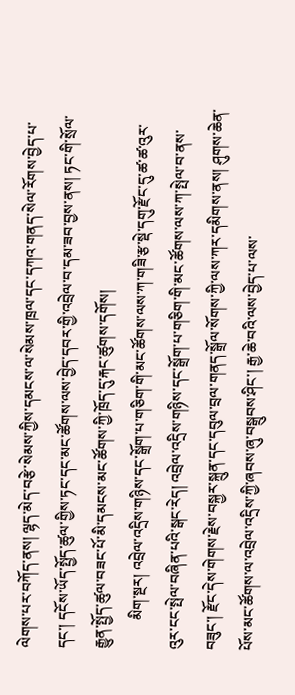ལེགས་པར་བཀོད་ནས། ལྷད་མེད་བརྩེ་སེམས་ཀྱིས་དམངས་ལ་སེམས་ཁྲལ་དང་དཀའ་གནད་སེལ་རོགས་བྱེད་པ་དང་། དངོས་ཡོད་སྤྱོད་ཚུལ་གྱིས་ཏང་དང་མང་ཚོགས་ལས་བྱེད་དབར་གྱི་འབྲེལ་བ་དམ་ཟབ་བྱས་ནས། ཏང་གི་སྲོལ་རྒྱུན་སྤྱོད་ཚུལ་བཟང་པོ་མི་དམངས་མང་ཚོགས་ཀྱི་ཁྲོད་དུ་རྐང་ཚུགས་དགོས།
        མིག་སྔར། འབྲེལ་འདྲིས་གཉིས་དང་སྒྲོག་པ་གཅིག་གི་མང་ཚོགས་ལས་ཀ་གཟི་རྩ་སྡེ་དགུ་རྫོང་དུ་ཚ་ཚ་འུར་འུར་ངང་སྤེལ་བཞིན་པའི་སྒང་རེད། འབྲེལ་འདྲིས་གཉིས་དང་སྒྲོག་པ་གཅིག་གི་མང་ཚོགས་ལས་ཀ་སྤེལ་བ་ནས་བཟུང་། རྫོང་དེས་གེགས་རྗེས་བསྐྱར་སྐྲུན་དང་དབུལ་བྲལ་གནད་སྒྲོལ་སོགས་ཀྱི་ལས་ཀར་དམིགས་ནས། ཤུགས་ཆེན་པོས་མང་ཚོགས་ལ་འབྲེལ་འདྲིས་ཀྱི་ཞབས་ཞུ་བསྒྲུབས་ཤིང་། རྒྱ་ཆེ་བའི་ལས་བྱེད་པ་ལས་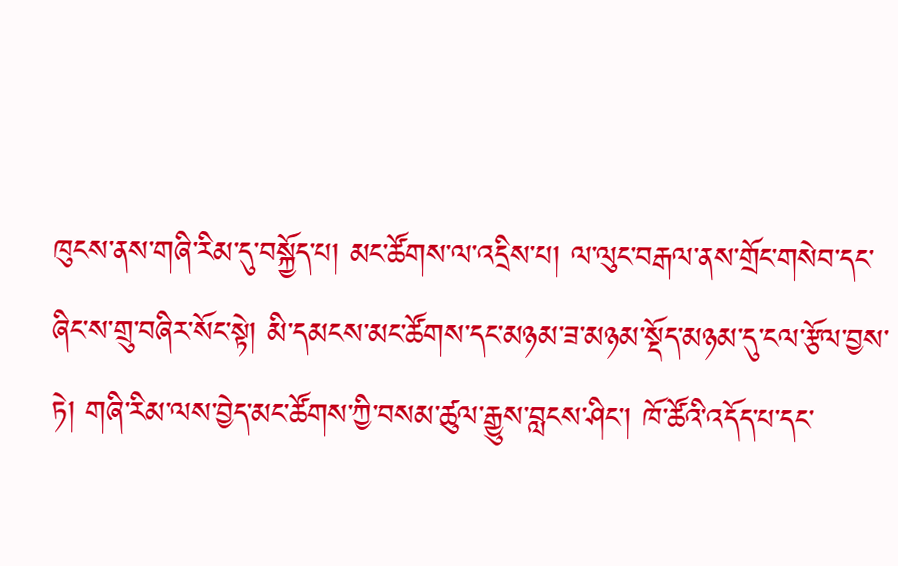ཁུངས་ནས་གཞི་རིམ་དུ་བསྐྱོད་པ། མང་ཚོགས་ལ་འདྲིས་པ། ལ་ལུང་བརྒལ་ནས་གྲོང་གསེབ་དང་ཞིང་ས་གྲུ་བཞིར་སོང་སྟེ། མི་དམངས་མང་ཚོགས་དང་མཉམ་ཟ་མཉམ་སྡོད་མཉམ་དུ་ངལ་རྩོལ་བྱས་ཏེ། གཞི་རིམ་ལས་བྱེད་མང་ཚོགས་ཀྱི་བསམ་ཚུལ་རྒྱུས་བླངས་ཤིང་། ཁོ་ཚོའི་འདོད་པ་དང་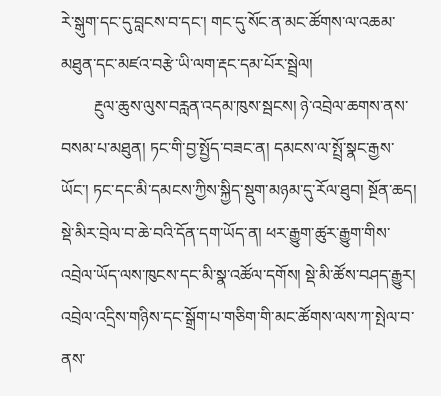རེ་སྒུག་དང་དུ་བླངས་བ་དང་། གང་དུ་སོང་ན་མང་ཚོགས་ལ་འཆམ་མཐུན་དང་མཛའ་བརྩེ་ཡི་ལག་རྡང་དམ་པོར་སྦྲེལ།
        རྔུལ་ཆུས་ལུས་བརླན་འདམ་ཁུས་སྦངས། ཉེ་འབྲེལ་ཆགས་ནས་བསམ་པ་མཐུན། ཏང་གི་བྱ་སྤྱོད་བཟང་ན། དམངས་ལ་སྤྲོ་སྣང་རྒྱས་ཡོང་། ཏང་དང་མི་དམངས་ཀྱིས་སྐྱིད་སྡུག་མཉམ་དུ་རོལ་ཐུབ། སྔོན་ཆད། སྡེ་མིར་བྲེལ་བ་ཆེ་བའི་དོན་དག་ཡོད་ན། ཕར་རྒྱུག་ཚུར་རྒྱུག་གིས་འབྲེལ་ཡོད་ལས་ཁུངས་དང་མི་སྣ་འཚོལ་དགོས། སྡེ་མི་ཚོས་བཤད་རྒྱུར། འབྲེལ་འདྲིས་གཉིས་དང་སྒྲོག་པ་གཅིག་གི་མང་ཚོགས་ལས་ཀ་སྤེལ་བ་ནས་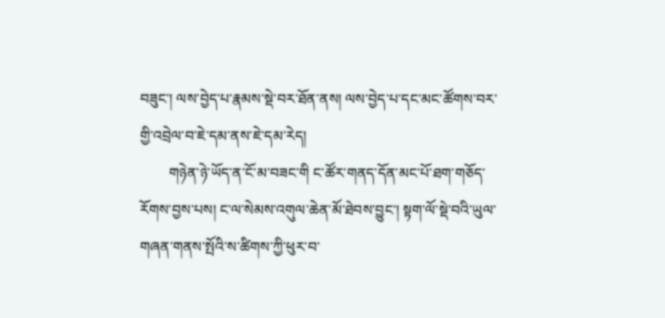བཟུང་། ལས་བྱེད་པ་རྣམས་སྡེ་བར་ཐོན་ནས། ལས་བྱེད་པ་དང་མང་ཚོགས་བར་གྱི་འབྲེལ་བ་ཇེ་དམ་ནས་ཇེ་དམ་རེད།
        གཉེན་ཉེ་ཡོད་ན་ངོ་མ་བཟང་གི ང་ཚོར་གནད་དོན་མང་པོ་ཐག་གཅོད་རོགས་བྱས་པས། ང་ལ་སེམས་འགུལ་ཆེན་མོ་ཐེབས་བྱུང་། སྟག་ལོ་སྡེ་བའི་ཡུལ་གཞན་གནས་སྤོའི་ས་ཚིགས་ཀྱི་ཕུར་བ་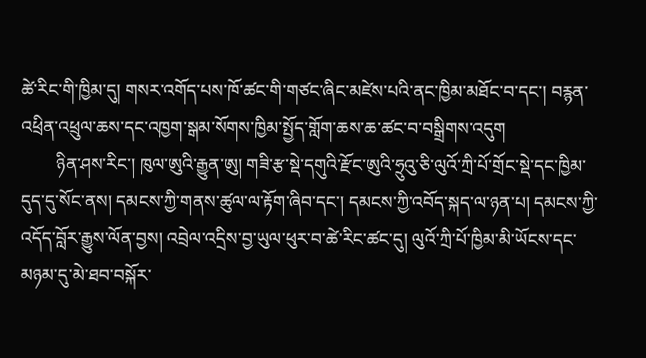ཚེ་རིང་གི་ཁྱིམ་དུ། གསར་འགོད་པས་ཁོ་ཚང་གི་གཙང་ཞིང་མཛེས་པའི་ནང་ཁྱིམ་མཐོང་བ་དང་། བརྙན་འཕྲིན་འཕྲུལ་ཆས་དང་འཁྱག་སྒམ་སོགས་ཁྱིམ་སྤྱོད་གློག་ཆས་ཆ་ཚང་བ་བསྒྲིགས་འདུག
        ཉིན་ཤས་རིང་། ཁུལ་ཨུའི་རྒྱུན་ཨུ། གཟི་རྩ་སྡེ་དགུའི་རྫོང་ཨུའི་ཧྲུའུ་ཅི་ལུའོ་ཀྲི་པོ་གྲོང་སྡེ་དང་ཁྱིམ་དུད་དུ་སོང་ནས། དམངས་ཀྱི་གནས་ཚུལ་ལ་རྟོག་ཞིབ་དང་། དམངས་ཀྱི་འབོད་སྐད་ལ་ཉན་པ། དམངས་ཀྱི་འདོད་བློར་རྒྱུས་ལོན་བྱས། འབྲེལ་འདྲིས་བྱ་ཡུལ་ཕུར་བ་ཚེ་རིང་ཚང་དུ། ལུའོ་ཀྲི་པོ་ཁྱིམ་མི་ཡོངས་དང་མཉམ་དུ་མེ་ཐབ་བསྐོར་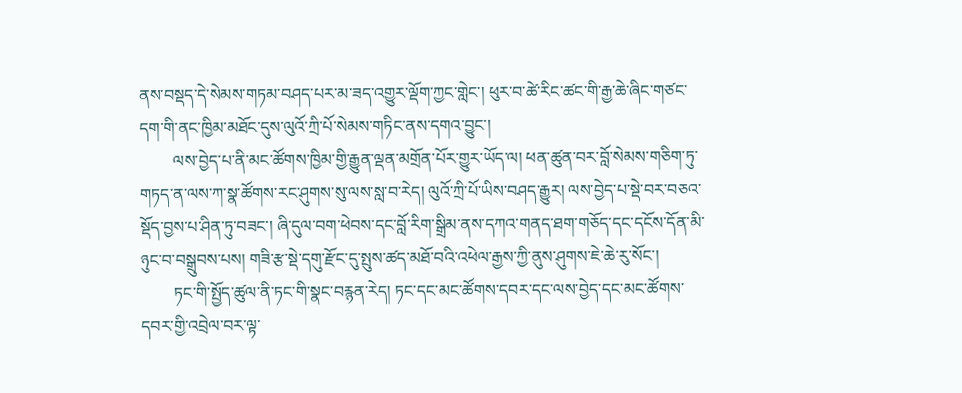ནས་བསྡད་དེ་སེམས་གཏམ་བཤད་པར་མ་ཟད་འགྱུར་ལྡོག་ཀྱང་གླེང་། ཕུར་བ་ཚེ་རིང་ཚང་གི་རྒྱ་ཆེ་ཞིང་གཙང་དག་གི་ནང་ཁྱིམ་མཐོང་དུས་ལུའོ་ཀྲི་པོ་སེམས་གཏིང་ནས་དགའ་བྱུང་།
        ལས་བྱེད་པ་ནི་མང་ཚོགས་ཁྱིམ་གྱི་རྒྱུན་ལྡན་མགྲོན་པོར་གྱུར་ཡོད་ལ། ཕན་ཚུན་བར་བློ་སེམས་གཅིག་ཏུ་གཏད་ན་ལས་ཀ་སྣ་ཚོགས་རང་ཤུགས་སུ་ལས་སླ་བ་རེད། ལུའོ་ཀྲི་པོ་ཡིས་བཤད་རྒྱུར། ལས་བྱེད་པ་སྡེ་བར་བཅའ་སྡོད་བྱས་པ་ཤིན་ཏུ་བཟང་། ཞི་དུལ་བག་ཕེབས་དང་བློ་རིག་སྒྲིམ་ནས་དཀའ་གནད་ཐག་གཅོད་དང་དངོས་དོན་མི་ཉུང་བ་བསྒྲུབས་པས། གཟི་རྩ་སྡེ་དགུ་རྫོང་དུ་སྤུས་ཚད་མཐོ་བའི་འཕེལ་རྒྱས་ཀྱི་ནུས་ཤུགས་ཇེ་ཆེ་རུ་སོང་།
        ཏང་གི་སྤྱོད་ཚུལ་ནི་ཏང་གི་སྣང་བརྙན་རེད། ཏང་དང་མང་ཚོགས་དབར་དང་ལས་བྱེད་དང་མང་ཚོགས་དབར་གྱི་འབྲེལ་བར་ལྟ་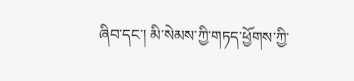ཞིབ་དང་། མི་སེམས་ཀྱི་གཏད་ཕྱོགས་ཀྱི་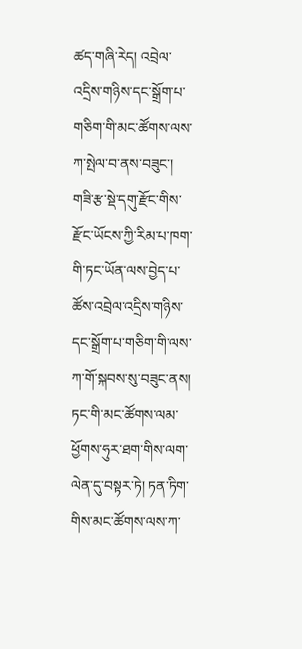ཚད་གཞི་རེད། འབྲེལ་འདྲིས་གཉིས་དང་སྒྲོག་པ་གཅིག་གི་མང་ཚོགས་ལས་ཀ་སྤེལ་བ་ནས་བཟུང་། གཟི་རྩ་སྡེ་དགུ་རྫོང་གིས་རྫོང་ཡོངས་ཀྱི་རིམ་པ་ཁག་གི་ཏང་ཡོན་ལས་བྱེད་པ་ཚོས་འབྲེལ་འདྲིས་གཉིས་དང་སྒྲོག་པ་གཅིག་གི་ལས་ཀ་གོ་སྐབས་སུ་བཟུང་ནས། ཏང་གི་མང་ཚོགས་ལམ་ཕྱོགས་ཧུར་ཐག་གིས་ལག་ལེན་དུ་བསྟར་ཏེ། ཏན་ཏིག་གིས་མང་ཚོགས་ལས་ཀ་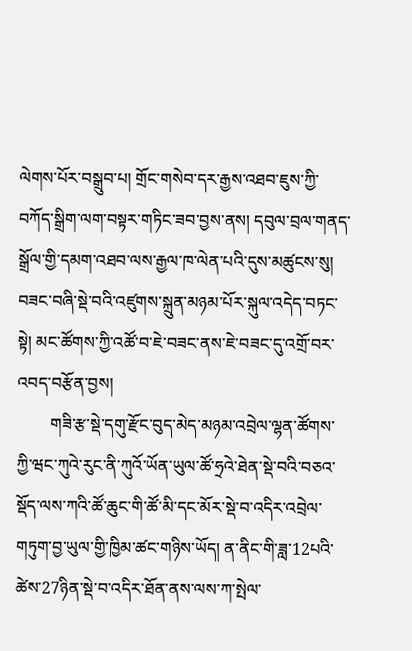ལེགས་པོར་བསྒྲུབ་པ། གྲོང་གསེབ་དར་རྒྱས་འཐབ་ཇུས་ཀྱི་བཀོད་སྒྲིག་ལག་བསྟར་གཏིང་ཟབ་བྱས་ནས། དབུལ་བྲལ་གནད་སྒྲོལ་གྱི་དམག་འཐབ་ལས་རྒྱལ་ཁ་ལེན་པའི་དུས་མཚུངས་སུ། བཟང་བཞི་སྡེ་བའི་འཛུགས་སྐྲུན་མཉམ་པོར་སྐུལ་འདེད་བཏང་སྟེ། མང་ཚོགས་ཀྱི་འཚོ་བ་ཇེ་བཟང་ནས་ཇེ་བཟང་དུ་འགྲོ་བར་འབད་བརྩོན་བྱས།
        གཟི་རྩ་སྡེ་དགུ་རྫོང་བུད་མེད་མཉམ་འབྲེལ་ལྷན་ཚོགས་ཀྱི་ཝང་ཀུའེ་རུང་ནི་ཀུའོ་ཡོན་ཡུལ་ཚོ་ཧྲའེ་ཐེན་སྡེ་བའི་བཅའ་སྡོད་ལས་ཀའི་ཚོ་ཆུང་གི་ཚོ་མི་དང་མོར་སྡེ་བ་འདིར་འབྲེལ་གཏུག་བྱ་ཡུལ་གྱི་ཁྱིམ་ཚང་གཉིས་ཡོད། ན་ནིང་གི་ཟླ་12པའི་ཚེས་27ཉིན་སྡེ་བ་འདིར་ཐོན་ནས་ལས་ཀ་སྤེལ་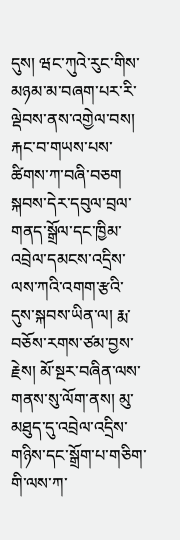དུས། ཝང་ཀུའེ་རུང་གིས་མཉམ་མ་བཞག་པར་རི་ལྡེབས་ནས་འགྱེལ་བས། རྐང་བ་གཡས་པས་ཚིགས་ཀ་བཞི་བཅག སྐབས་དེར་དབུལ་བྲལ་གནད་སྒྲོལ་དང་ཁྱིམ་འབྲེལ་དམངས་འདྲིས་ལས་ཀའི་འགག་རྩའི་དུས་སྐབས་ཡིན་ལ། རྨ་བཅོས་རགས་ཙམ་བྱས་རྗེས། མོ་སྔར་བཞིན་ལས་གནས་སུ་ལོག་ནས། མུ་མཐུད་དུ་འབྲེལ་འདྲིས་གཉིས་དང་སྒྲོག་པ་གཅིག་གི་ལས་ཀ་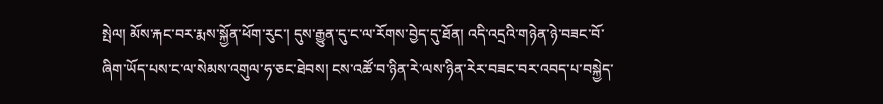སྤེལ། མོས་རྐང་བར་རྨས་སྐྱོན་ཕོག་རུང་། དུས་རྒྱུན་དུ་ང་ལ་རོགས་བྱེད་དུ་ཐོན། འདི་འདྲའི་གཉེན་ཉེ་བཟང་བོ་ཞིག་ཡོད་པས་ང་ལ་སེམས་འགུལ་ཧ་ཅང་ཐེབས། ངས་འཚོ་བ་ཉིན་རེ་ལས་ཉིན་རེར་བཟང་བར་འབད་པ་བསྐྱེད་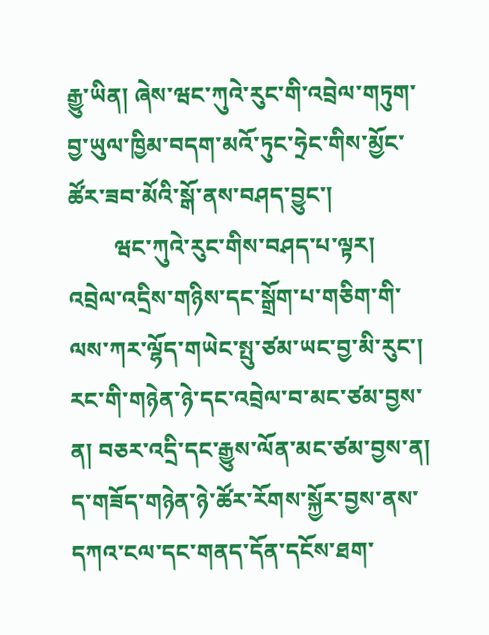རྒྱུ་ཡིན། ཞེས་ཝང་ཀུའེ་རུང་གི་འབྲེལ་གཏུག་བྱ་ཡུལ་ཁྱིམ་བདག་མའོ་ཏུང་ཧྲེང་གིས་མྱོང་ཚོར་ཟབ་མོའི་སྒོ་ནས་བཤད་བྱུང་།
        ཝང་ཀུའེ་རུང་གིས་བཤད་པ་ལྟར། འབྲེལ་འདྲིས་གཉིས་དང་སྒྲོག་པ་གཅིག་གི་ལས་ཀར་ལྷོད་གཡེང་སྤུ་ཙམ་ཡང་བྱ་མི་རུང་། རང་གི་གཉེན་ཉེ་དང་འབྲེལ་བ་མང་ཙམ་བྱས་ན། བཅར་འདྲི་དང་རྒྱུས་ལོན་མང་ཙམ་བྱས་ན། ད་གཟོད་གཉེན་ཉེ་ཚོར་རོགས་སྐྱོར་བྱས་ནས་དཀའ་ངལ་དང་གནད་དོན་དངོས་ཐག་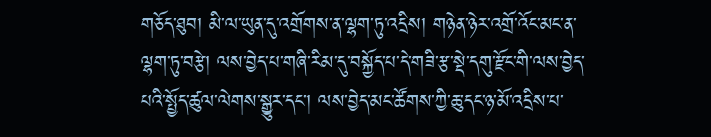གཅོད་ཐུབ། མི་ལ་ཡུན་དུ་འགྲོགས་ན་ལྷག་ཏུ་འདྲིས། གཉེན་ཉེར་འགྲོ་འོང་མང་ན་ལྷག་ཏུ་བརྩེ། ལས་བྱེད་པ་གཞི་རིམ་དུ་བསྐྱོད་པ་དེ་གཟི་རྩ་སྡེ་དགུ་རྫོང་གི་ལས་བྱེད་པའི་སྤྱོད་ཚུལ་ལེགས་སྒྱུར་དང་། ལས་བྱེད་མང་ཚོགས་ཀྱི་ཆུ་དང་ཉ་མོ་འདྲིས་པ་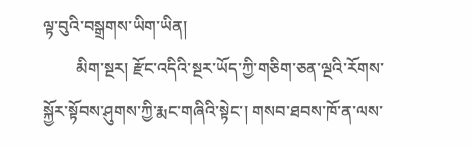ལྟ་བུའི་བསྒྲགས་ཡིག་ཡིན།
        མིག་སྔར། རྫོང་འདིའི་སྔར་ཡོད་ཀྱི་གཅིག་ཅན་ལྔའི་རོགས་སྐྱོར་སྟོབས་ཤུགས་ཀྱི་རྨང་གཞིའི་སྟེང་། གསབ་ཐབས་ཁོ་ན་ལས་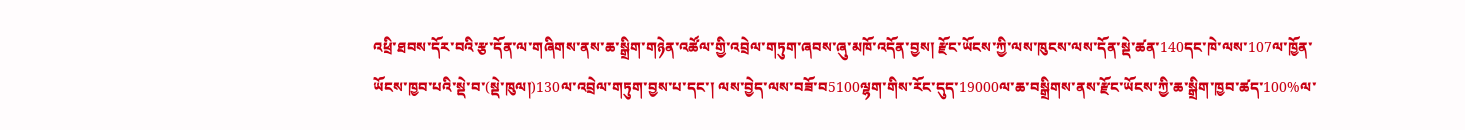འཕྲི་ཐབས་དོར་བའི་རྩ་དོན་ལ་གཞིགས་ནས་ཆ་སྒྲིག་གཉེན་འཚོལ་གྱི་འབྲེལ་གཏུག་ཞབས་ཞུ་མཁོ་འདོན་བྱས། རྫོང་ཡོངས་ཀྱི་ལས་ཁུངས་ལས་དོན་སྡེ་ཚན་140དང་ཁེ་ལས་107ལ་ཁྱོན་ཡོངས་ཁྱབ་པའི་སྡེ་བ་(སྡེ་ཁུལ།)130ལ་འབྲེལ་གཏུག་བྱས་པ་དང་། ལས་བྱེད་ལས་བཟོ་བ5100ལྷག་གིས་རོང་དུད་19000ལ་ཆ་བསྒྲིགས་ནས་རྫོང་ཡོངས་ཀྱི་ཆ་སྒྲིག་ཁྱབ་ཚད་100%ལ་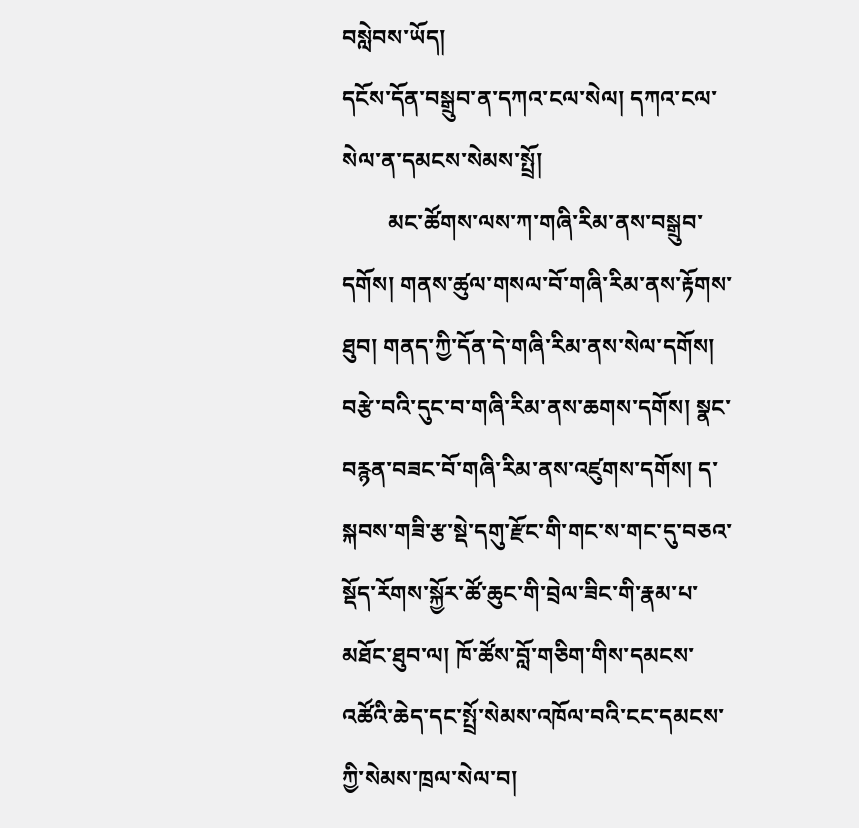བསླེབས་ཡོད།
དངོས་དོན་བསྒྲུབ་ན་དཀའ་ངལ་སེལ། དཀའ་ངལ་སེལ་ན་དམངས་སེམས་སྤྲོ།
        མང་ཚོགས་ལས་ཀ་གཞི་རིམ་ནས་བསྒྲུབ་དགོས། གནས་ཚུལ་གསལ་བོ་གཞི་རིམ་ནས་རྟོགས་ཐུབ། གནད་ཀྱི་དོན་དེ་གཞི་རིམ་ནས་སེལ་དགོས། བརྩེ་བའི་དུང་བ་གཞི་རིམ་ནས་ཆགས་དགོས། སྣང་བརྙན་བཟང་བོ་གཞི་རིམ་ནས་འཛུགས་དགོས། ད་སྐབས་གཟི་རྩ་སྡེ་དགུ་རྫོང་གི་གང་ས་གང་དུ་བཅའ་སྡོད་རོགས་སྐྱོར་ཚོ་ཆུང་གི་བྲེལ་ཟིང་གི་རྣམ་པ་མཐོང་ཐུབ་ལ། ཁོ་ཚོས་བློ་གཅིག་གིས་དམངས་འཚོའི་ཆེད་དང་སྤྲོ་སེམས་འཁོལ་བའི་ངང་དམངས་ཀྱི་སེམས་ཁྲལ་སེལ་བ།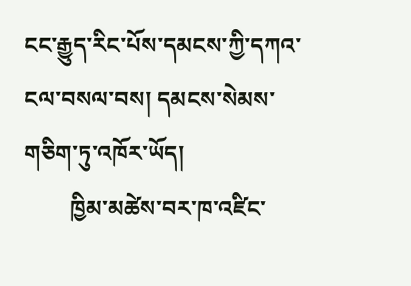ངང་རྒྱུད་རིང་པོས་དམངས་ཀྱི་དཀའ་ངལ་བསལ་བས། དམངས་སེམས་གཅིག་ཏུ་འཁོར་ཡོད།
        ཁྱིམ་མཚེས་བར་ཁ་འཛིང་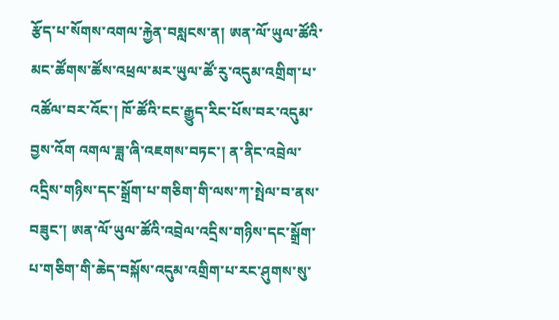རྩོད་པ་སོགས་འགལ་རྐྱེན་བསླངས་ན། ཨན་ལོ་ཡུལ་ཚོའི་མང་ཚོགས་ཚོས་འཕྲལ་མར་ཡུལ་ཚོ་རུ་འདུམ་འགྲིག་པ་འཚོལ་བར་འོང་། ཁོ་ཚོའི་ངང་རྒྱུད་རིང་པོས་བར་འདུམ་བྱས་འོག འགལ་ཟླ་ཞི་འཇགས་བཏང་། ན་ནིང་འབྲེལ་འདྲིས་གཉིས་དང་སྒྲོག་པ་གཅིག་གི་ལས་ཀ་སྤེལ་བ་ནས་བཟུང་། ཨན་ལོ་ཡུལ་ཚོའི་འབྲེལ་འདྲིས་གཉིས་དང་སྒྲོག་པ་གཅིག་གི་ཆེད་བསྐོས་འདུམ་འགྲིག་པ་རང་ཤུགས་སུ་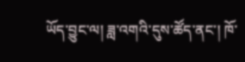ཡོད་བྱུང་ལ། ཟླ་འགའི་དུས་ཚོད་ནང་། ཁོ་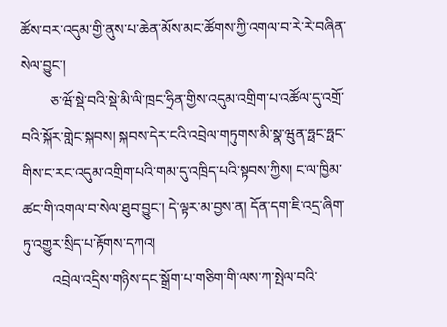ཚོས་བར་འདུམ་གྱི་ནུས་པ་ཆེན་མོས་མང་ཚོགས་ཀྱི་འགལ་བ་རེ་རེ་བཞིན་སེལ་བྱུང་།
        ཅ་ཝོ་སྡེ་བའི་སྡེ་མི་ལི་ཁྲང་ཧྲིན་གྱིས་འདུམ་འགྲིག་པ་འཚོལ་དུ་འགྲོ་བའི་སྐོར་གླེང་སྐབས། སྐབས་དེར་ངའི་འབྲེལ་གཏུགས་མི་སྣ་ཝུན་ཧྥང་ཧྥང་གིས་ང་རང་འདུམ་འགྲིག་པའི་གམ་དུ་འཁྲིད་པའི་སྟབས་ཀྱིས། ང་ལ་ཁྱིམ་ཚང་གི་འགལ་བ་སེལ་ཐུབ་བྱུང་། དེ་ལྟར་མ་བྱས་ན། དོན་དག་ཇི་འདྲ་ཞིག་ཏུ་འགྱུར་སྲིད་པ་རྟོགས་དཀའ།
        འབྲེལ་འདྲིས་གཉིས་དང་སྒྲོག་པ་གཅིག་གི་ལས་ཀ་སྤེལ་བའི་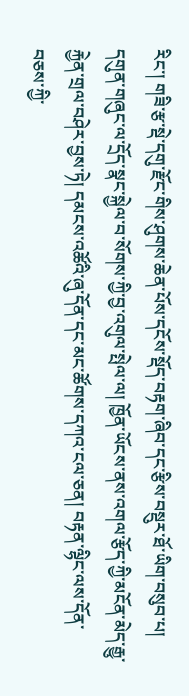རིང་། གཟི་རྩ་སྡེ་དགུ་རྫོང་གིས་ཤུགས་ཆེན་པོས་དངོས་སྡོད་བརྟག་ཞིབ་དང་རྩིས་བསྡུར་ཐོ་ཡིག་བསུབ་པ། དགུན་གཞུང་ལ་དྲོད་སྣང་སྐྱེལ་བ་སོགས་ཀྱི་བྱ་འགུལ་སྤེལ་ལ། ཁྱོན་ཡོངས་ནས་འགལ་རྩོད་ཀྱི་མངོན་མེད་རྒྱུ་རྐྱེན་གྲལ་བཤེར་བྱས་ཏེ། དམངས་འཚོའི་ཞུ་དོན་དང་མང་ཚོགས་དཀའ་ངལ་ཅན། བརྟན་ལྷིང་ལས་དོན་བཅས་ཀྱི་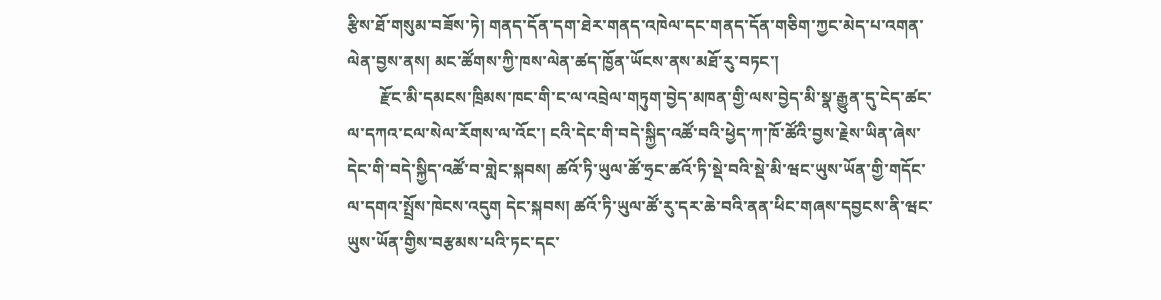རྩིས་ཐོ་གསུམ་བཟོས་ཏེ། གནད་དོན་དག་ཐེར་གནད་འཁེལ་དང་གནད་དོན་གཅིག་ཀྱང་མེད་པ་འགན་ལེན་བྱས་ནས། མང་ཚོགས་ཀྱི་ཁས་ལེན་ཚད་ཁྱོན་ཡོངས་ནས་མཐོ་རུ་བཏང་།
        རྫོང་མི་དམངས་ཁྲིམས་ཁང་གི་ང་ལ་འབྲེལ་གཏུག་བྱེད་མཁན་གྱི་ལས་བྱེད་མི་སྣ་རྒྱུན་དུ་ངེད་ཚང་ལ་དཀའ་ངལ་སེལ་རོགས་ལ་འོང་། ངའི་དེང་གི་བདེ་སྐྱིད་འཚོ་བའི་ཕྱེད་ཀ་ཁོ་ཚོའི་བྱས་རྗེས་ཡིན་ཞེས་དེང་གི་བདེ་སྐྱིད་འཚོ་བ་གླེང་སྐབས། ཚའོ་ཏི་ཡུལ་ཚོ་ཧྲང་ཚའོ་ཏི་སྡེ་བའི་སྡེ་མི་ཝང་ཡུས་ཡོན་གྱི་གདོང་ལ་དགའ་སྤྲོས་ཁེངས་འདུག དེང་སྐབས། ཚའོ་ཏི་ཡུལ་ཚོ་རུ་དར་ཆེ་བའི་ནན་ཕིང་གཞས་དབྱངས་ནི་ཝང་ཡུས་ཡོན་གྱིས་བརྩམས་པའི་ཏང་དང་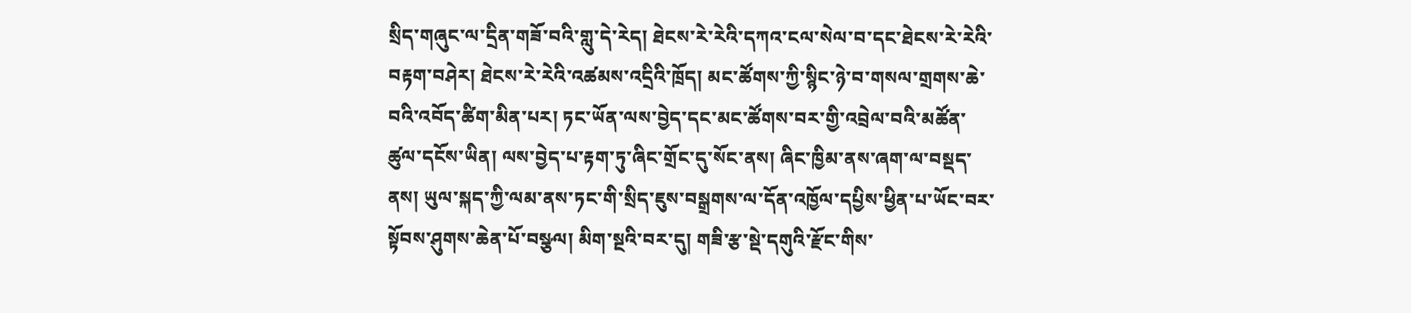སྲིད་གཞུང་ལ་དྲིན་གཟོ་བའི་གླུ་དེ་རེད། ཐེངས་རེ་རེའི་དཀའ་ངལ་སེལ་བ་དང་ཐེངས་རེ་རེའི་བརྟག་བཤེར། ཐེངས་རེ་རེའི་འཚམས་འདྲིའི་ཁྲོད། མང་ཚོགས་ཀྱི་སྙིང་ཉེ་བ་གསལ་གྲགས་ཆེ་བའི་འབོད་ཚིག་མིན་པར། ཏང་ཡོན་ལས་བྱེད་དང་མང་ཚོགས་བར་གྱི་འབྲེལ་བའི་མཚོན་ཚུལ་དངོས་ཡིན། ལས་བྱེད་པ་རྟག་ཏུ་ཞིང་གྲོང་དུ་སོང་ནས། ཞིང་ཁྱིམ་ནས་ཞག་ལ་བསྡད་ནས། ཡུལ་སྐད་ཀྱི་ལམ་ནས་ཏང་གི་སྲིད་ཇུས་བསྒྲགས་ལ་དོན་འཁྱོལ་དཔྱིས་ཕྱིན་པ་ཡོང་བར་སྟོབས་ཤུགས་ཆེན་པོ་བསྩལ། མིག་སྔའི་བར་དུ། གཟི་རྩ་སྡེ་དགུའི་རྫོང་གིས་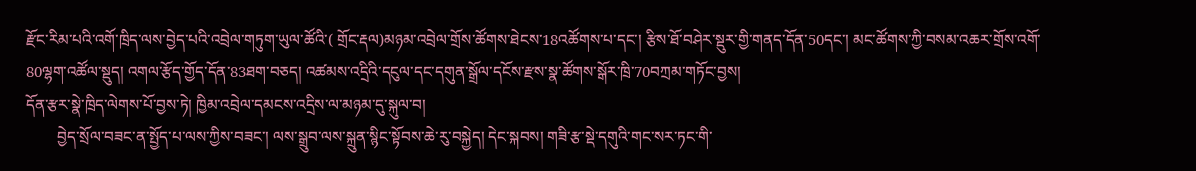རྫོང་རིམ་པའི་འགོ་ཁྲིད་ལས་བྱེད་པའི་འབྲེལ་གཏུག་ཡུལ་ཚོའི་( གྲོང་རྡལ)མཉམ་འབྲེལ་གྲོས་ཚོགས་ཐེངས་18འཚོགས་པ་དང་། རྩིས་ཐོ་བཤེར་སྡུར་གྱི་གནད་དོན་50དང་། མང་ཚོགས་ཀྱི་བསམ་འཆར་གྲོས་འགོ་80ལྷག་འཚོལ་སྡུད། འགལ་རྩོད་གྱོད་དོན་83ཐག་བཅད། འཚམས་འདྲིའི་དངུལ་དང་དགུན་སྒྲོལ་དངོས་རྫས་སྣ་ཚོགས་སྒོར་ཁྲི་70བཀྲམ་གཏོང་བྱས།
དོན་རྩར་སྣེ་ཁྲིད་ལེགས་པོ་བྱས་ཏེ། ཁྱིམ་འབྲེལ་དམངས་འདྲིས་ལ་མཉམ་དུ་སྐུལ་བ།
        བྱེད་སྲོལ་བཟང་ན་སྤྱོད་པ་ལས་ཀྱིས་བཟང་། ལས་སྒྲུབ་ལས་སྐྲུན་སྙིང་སྟོབས་ཆེ་རུ་བསྐྱེད། དེང་སྐབས། གཟི་རྩ་སྡེ་དགུའི་གང་སར་ཏང་གི་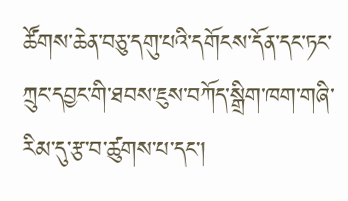ཚོགས་ཆེན་བཅུ་དགུ་པའི་དགོངས་དོན་དང་ཏང་ཀྲུང་དབྱང་གི་ཐབས་ཇུས་བཀོད་སྒྲིག་ཁག་གཞི་རིམ་དུ་རྩ་བ་ཚུགས་པ་དང་།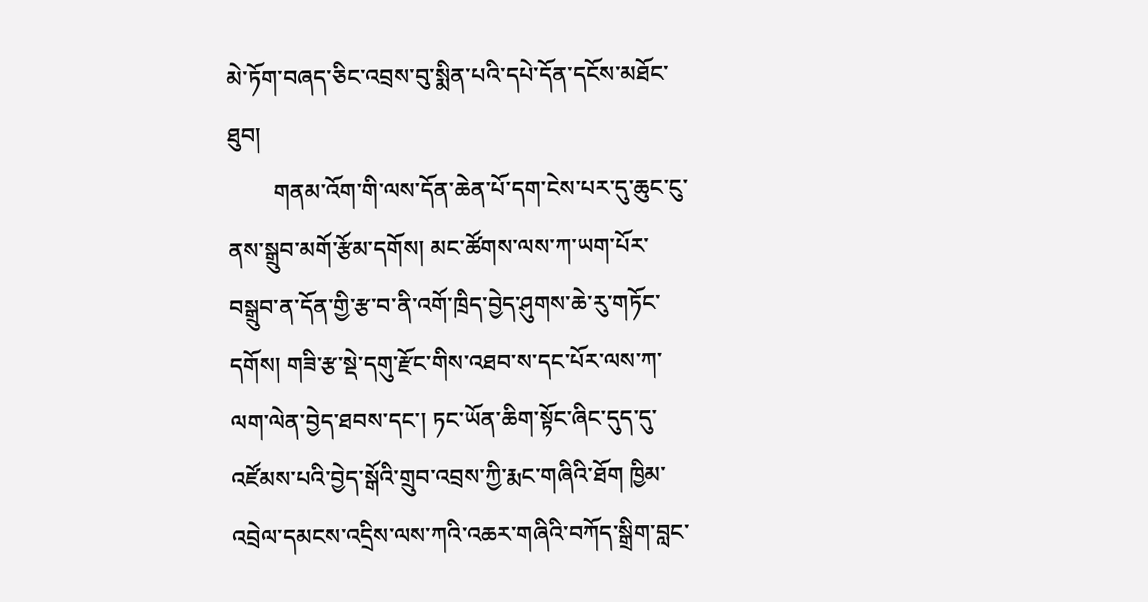མེ་ཏོག་བཞད་ཅིང་འབྲས་བུ་སྨིན་པའི་དཔེ་དོན་དངོས་མཐོང་ཐུབ།
        གནམ་འོག་གི་ལས་དོན་ཆེན་པོ་དག་ངེས་པར་དུ་ཆུང་ངུ་ནས་སྒྲུབ་མགོ་རྩོམ་དགོས། མང་ཚོགས་ལས་ཀ་ཡག་པོར་བསྒྲུབ་ན་དོན་གྱི་རྩ་བ་ནི་འགོ་ཁྲིད་བྱེད་ཤུགས་ཆེ་རུ་གཏོང་དགོས། གཟི་རྩ་སྡེ་དགུ་རྫོང་གིས་འཐབ་ས་དང་པོར་ལས་ཀ་ལག་ལེན་བྱེད་ཐབས་དང་། ཏང་ཡོན་ཆིག་སྟོང་ཞིང་དུད་དུ་འཛོམས་པའི་བྱེད་སྒོའི་གྲུབ་འབྲས་ཀྱི་རྨང་གཞིའི་ཐོག ཁྱིམ་འབྲེལ་དམངས་འདྲིས་ལས་ཀའི་འཆར་གཞིའི་བཀོད་སྒྲིག་བླང་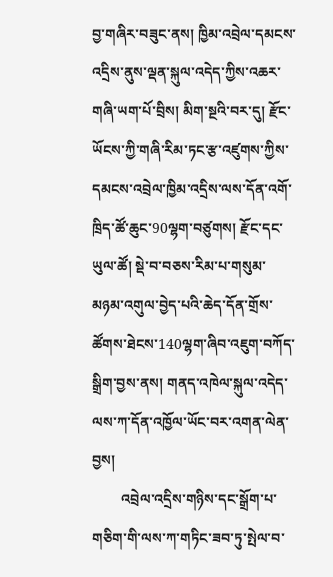བྱ་གཞིར་བཟུང་ནས། ཁྱིམ་འབྲེལ་དམངས་འདྲིས་ནུས་ལྡན་སྐུལ་འདེད་ཀྱིས་འཆར་གཞི་ཡག་པོ་བྲིས། མིག་སྔའི་བར་དུ། རྫོང་ཡོངས་ཀྱི་གཞི་རིམ་ཏང་རྩ་འཛུགས་ཀྱིས་དམངས་འབྲེལ་ཁྱིམ་འདྲིས་ལས་དོན་འགོ་ཁྲིད་ཚོ་ཆུང་90ལྷག་བཙུགས། རྫོང་དང་ཡུལ་ཚོ། སྡེ་བ་བཅས་རིམ་པ་གསུམ་མཉམ་འགུལ་བྱེད་པའི་ཆེད་དོན་གྲོས་ཚོགས་ཐེངས་140ལྷག་ཞིབ་འཇུག་བཀོད་སྒྲིག་བྱས་ནས། གནད་འཁེལ་སྐུལ་འདེད་ལས་ཀ་དོན་འཁྱོལ་ཡོང་བར་འགན་ལེན་བྱས།
        འབྲེལ་འདྲིས་གཉིས་དང་སྒྲོག་པ་གཅིག་གི་ལས་ཀ་གཏིང་ཟབ་ཏུ་སྤེལ་བ་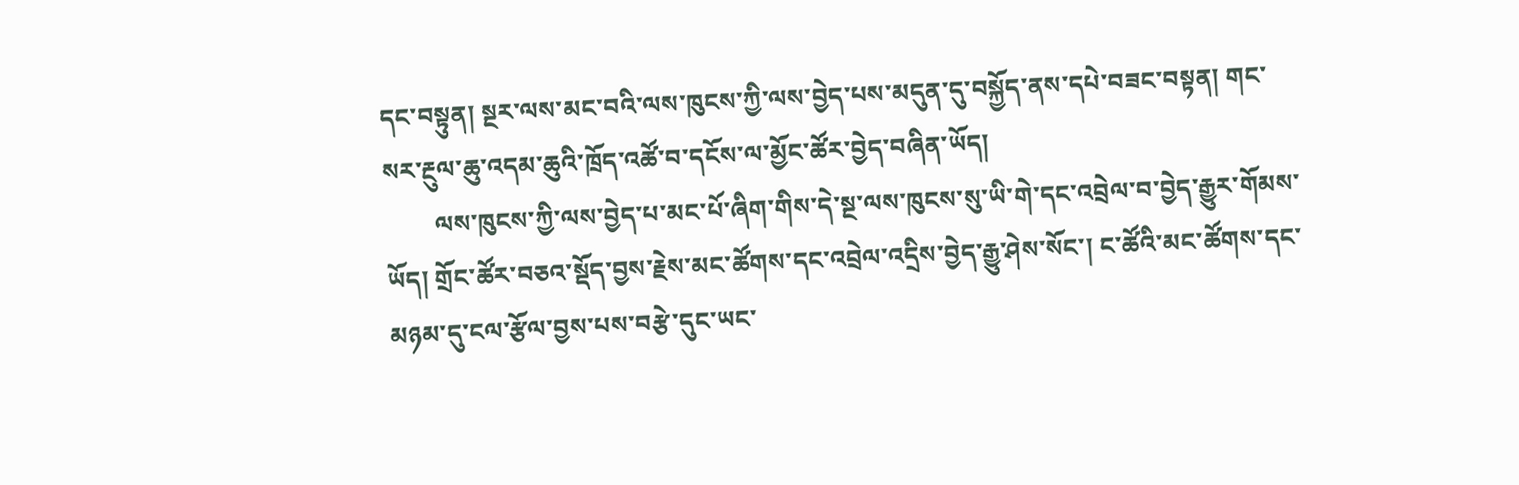དང་བསྟུན། སྔར་ལས་མང་བའི་ལས་ཁུངས་ཀྱི་ལས་བྱེད་པས་མདུན་དུ་བསྐྱོད་ནས་དཔེ་བཟང་བསྟན། གང་སར་རྔུལ་ཆུ་འདམ་ཆུའི་ཁྲོད་འཚོ་བ་དངོས་ལ་མྱོང་ཚོར་བྱེད་བཞིན་ཡོད།
        ལས་ཁུངས་ཀྱི་ལས་བྱེད་པ་མང་པོ་ཞིག་གིས་དེ་སྔ་ལས་ཁུངས་སུ་ཡི་གེ་དང་འབྲེལ་བ་བྱེད་རྒྱུར་གོམས་ཡོད། གྲོང་ཚོར་བཅའ་སྡོད་བྱས་རྗེས་མང་ཚོགས་དང་འབྲེལ་འདྲིས་བྱེད་རྒྱུ་ཤེས་སོང་། ང་ཚོའི་མང་ཚོགས་དང་མཉམ་དུ་ངལ་རྩོལ་བྱས་པས་བརྩེ་དུང་ཡང་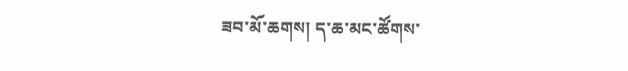ཟབ་མོ་ཆགས། ད་ཆ་མང་ཚོགས་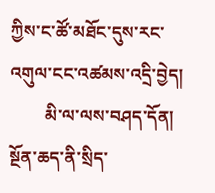ཀྱིས་ང་ཚོ་མཐོང་དུས་རང་འགུལ་ངང་འཚམས་འདྲི་བྱེད།
        མི་ལ་ལས་བཤད་དོན། སྔོན་ཆད་ནི་སྲིད་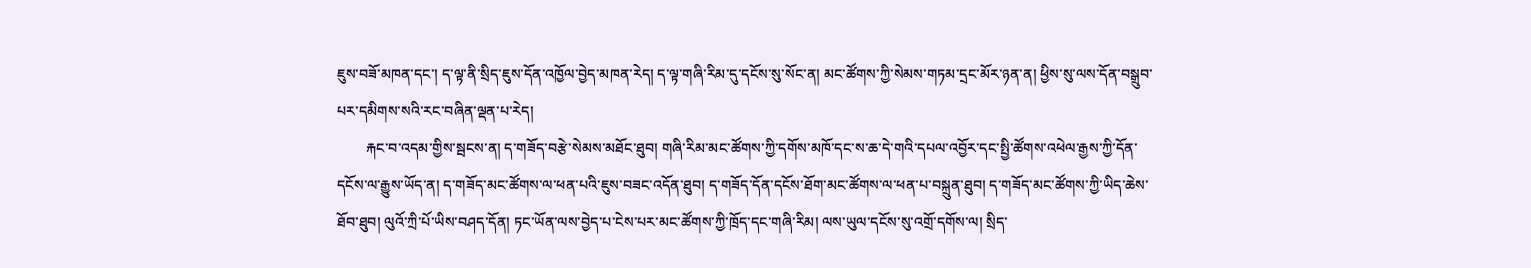ཇུས་བཟོ་མཁན་དང་། ད་ལྟ་ནི་སྲིད་ཇུས་དོན་འཁྱོལ་བྱེད་མཁན་རེད། ད་ལྟ་གཞི་རིམ་དུ་དངོས་སུ་སོང་ན། མང་ཚོགས་ཀྱི་སེམས་གཏམ་དྲང་མོར་ཉན་ན། ཕྱིས་སུ་ལས་དོན་བསྒྲུབ་པར་དམིགས་སའི་རང་བཞིན་ལྡན་པ་རེད།
        རྐང་བ་འདམ་གྱིས་སྦངས་ན། ད་གཟོད་བརྩེ་སེམས་མཐོང་ཐུབ། གཞི་རིམ་མང་ཚོགས་ཀྱི་དགོས་མཁོ་དང་ས་ཆ་དེ་གའི་དཔལ་འབྱོར་དང་སྤྱི་ཚོགས་འཕེལ་རྒྱས་ཀྱི་དོན་དངོས་ལ་རྒྱུས་ཡོད་ན། ད་གཟོད་མང་ཚོགས་ལ་ཕན་པའི་ཇུས་བཟང་འདོན་ཐུབ། ད་གཟོད་དོན་དངོས་ཐོག་མང་ཚོགས་ལ་ཕན་པ་བསྐྲུན་ཐུབ། ད་གཟོད་མང་ཚོགས་ཀྱི་ཡིད་ཆེས་ཐོབ་ཐུབ། ལུའོ་ཀྲི་པོ་ཡིས་བཤད་དོན། ཏང་ཡོན་ལས་བྱེད་པ་ངེས་པར་མང་ཚོགས་ཀྱི་ཁྲོད་དང་གཞི་རིམ། ལས་ཡུལ་དངོས་སུ་འགྲོ་དགོས་ལ། སྲིད་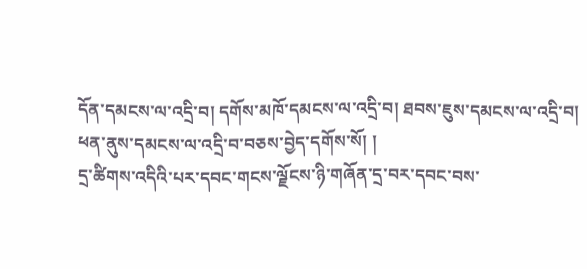དོན་དམངས་ལ་འདྲི་བ། དགོས་མཁོ་དམངས་ལ་འདྲི་བ། ཐབས་ཇུས་དམངས་ལ་འདྲི་བ། ཕན་ནུས་དམངས་ལ་འདྲི་བ་བཅས་བྱེད་དགོས་སོ། །
དྲ་ཚིགས་འདིའི་པར་དབང་གངས་ལྗོངས་ཉི་གཞོན་དྲ་བར་དབང་བས་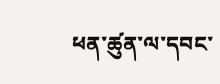ཕན་ཚུན་ལ་དབང་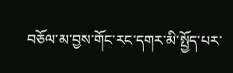བཅོལ་མ་བྱས་གོང་རང་དགར་མི་སྤྱོད་པར་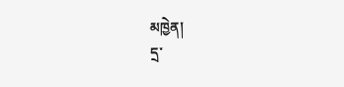མཁྱེན།
དྲ་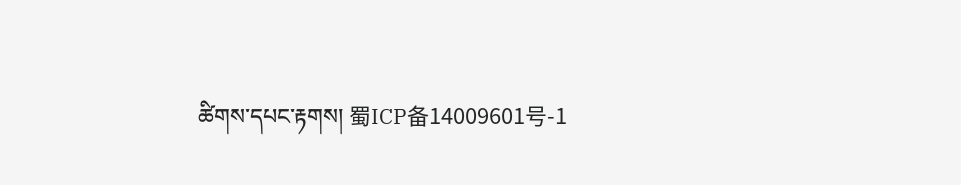ཚིགས་དཔང་རྟགས། 蜀ICP备14009601号-1